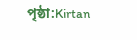পৃষ্ঠা:Kirtan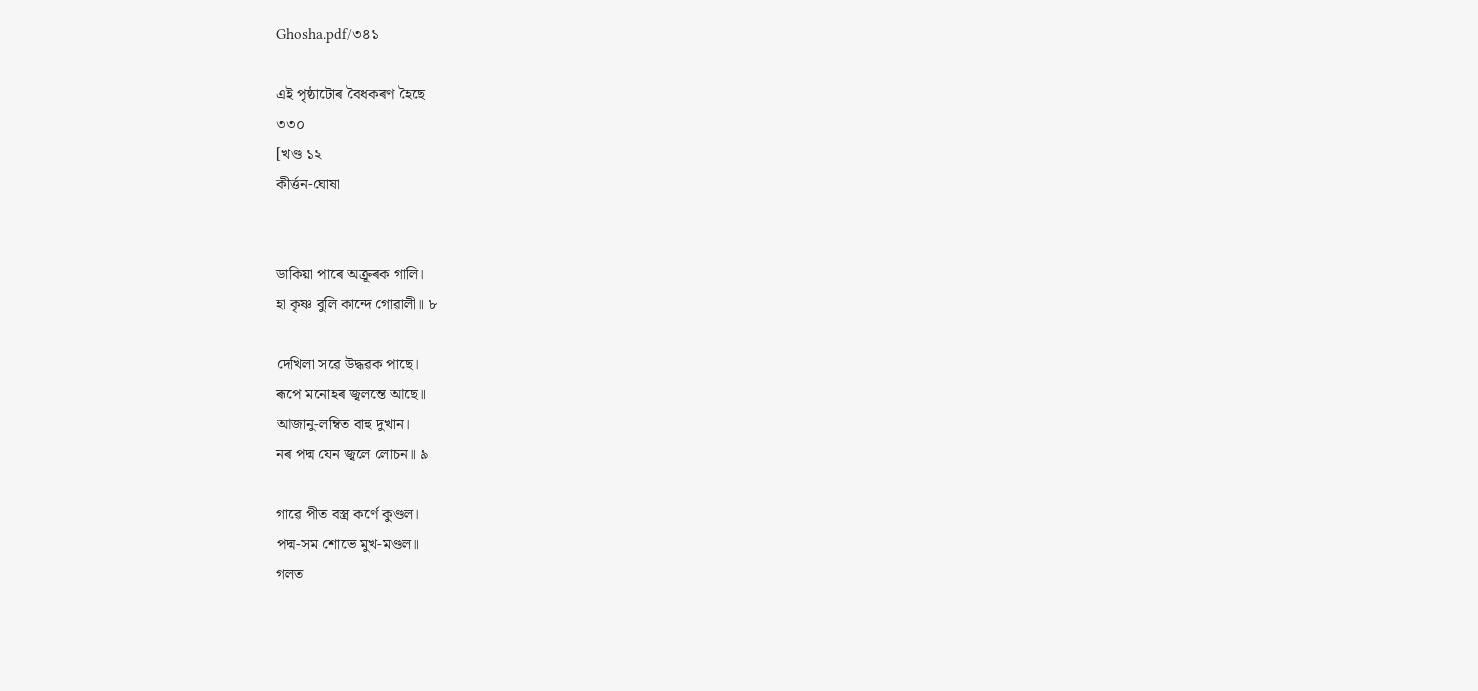Ghosha.pdf/৩৪১

এই পৃষ্ঠাটোৰ বৈধকৰণ হৈছে
৩৩০
[খণ্ড ১২
কীৰ্ত্তন-ঘোষা


ডাকিয়া পাৰে অক্ৰূৰক গালি।
হা কৃষ্ণ বুলি কান্দে গোৱালী॥ ৮

দেখিলা সৱে উদ্ধৱক পাছে।
ৰূপে মনোহৰ জ্বলন্তে আছে॥
আজানু-লম্বিত বাহু দুখান।
নৰ পদ্ম যেন জ্বলে লোচন॥ ৯

গাৱে পীত বস্ত্ৰ কৰ্ণে কুণ্ডল।
পদ্ম-সম শোভে মুখ-মণ্ডল॥
গলত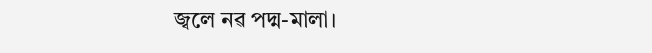জ্বলে নৱ পদ্ম-মালা।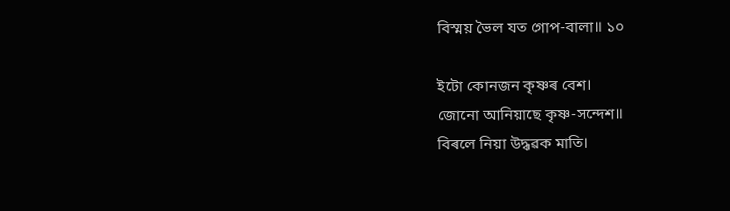বিস্ময় ভৈল যত গোপ-বালা॥ ১০

ইটো কোনজন কৃষ্ণৰ বেশ।
জোনো আনিয়াছে কৃষ্ণ-সন্দেশ॥
বিৰলে নিয়া উদ্ধৱক মাতি।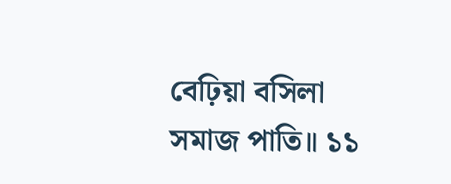বেঢ়িয়া বসিলা সমাজ পাতি॥ ১১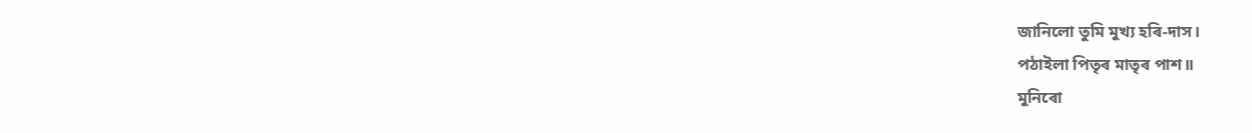জানিলো তুমি মুখ্য হৰি-দাস।
পঠাইলা পিতৃৰ মাতৃৰ পাশ॥
মুনিৰো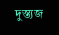দুস্ত্যজ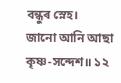বন্ধুৰ স্নেহ।
জানো আনি আছা কৃষ্ণ-সন্দেশ॥ ১২